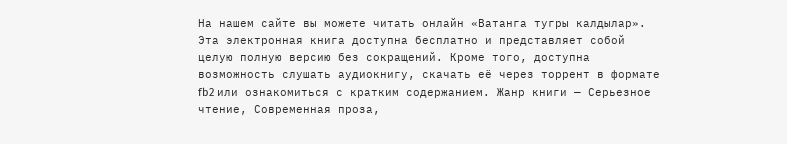На нашем сайте вы можете читать онлайн «Ватанга тугры калдылар». Эта электронная книга доступна бесплатно и представляет собой целую полную версию без сокращений. Кроме того, доступна возможность слушать аудиокнигу, скачать её через торрент в формате fb2 или ознакомиться с кратким содержанием. Жанр книги — Серьезное чтение, Современная проза,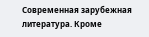Современная зарубежная литература. Кроме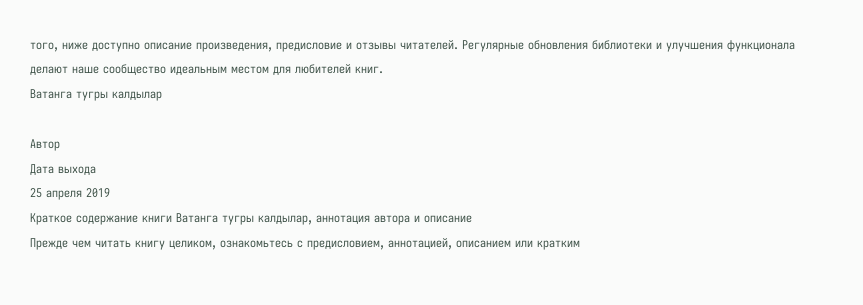того, ниже доступно описание произведения, предисловие и отзывы читателей. Регулярные обновления библиотеки и улучшения функционала делают наше сообщество идеальным местом для любителей книг.
Ватанга тугры калдылар

Автор
Дата выхода
25 апреля 2019
Краткое содержание книги Ватанга тугры калдылар, аннотация автора и описание
Прежде чем читать книгу целиком, ознакомьтесь с предисловием, аннотацией, описанием или кратким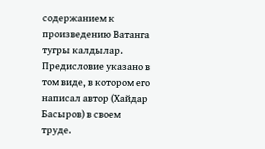содержанием к произведению Ватанга тугры калдылар. Предисловие указано в том виде, в котором его написал автор (Хайдар Басыров) в своем труде.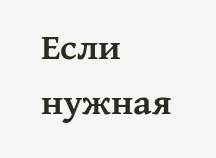Если нужная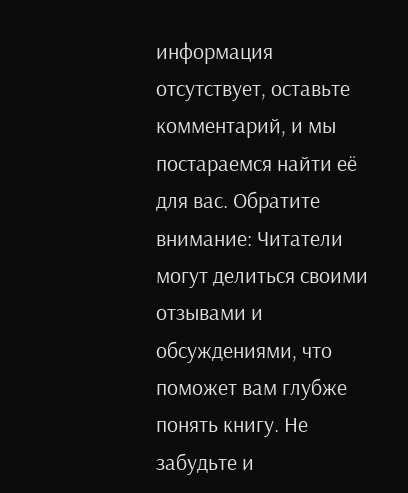информация отсутствует, оставьте комментарий, и мы постараемся найти её для вас. Обратите внимание: Читатели могут делиться своими отзывами и обсуждениями, что поможет вам глубже понять книгу. Не забудьте и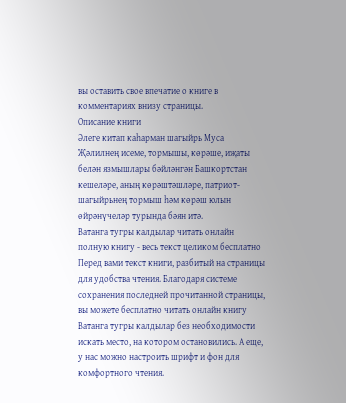вы оставить свое впечатие о книге в комментариях внизу страницы.
Описание книги
Әлеге китап каһарман шагыйрь Муса Җәлилнең исеме, тормышы, көрәше, иҗаты белән язмышлары бәйләнгән Башкортстан кешеләре, аның көрәштәшләре, патриот-шагыйрьнең тормыш һәм көрәш юлын өйрәнүчеләр турында бәян итә.
Ватанга тугры калдылар читать онлайн полную книгу - весь текст целиком бесплатно
Перед вами текст книги, разбитый на страницы для удобства чтения. Благодаря системе сохранения последней прочитанной страницы, вы можете бесплатно читать онлайн книгу Ватанга тугры калдылар без необходимости искать место, на котором остановились. А еще, у нас можно настроить шрифт и фон для комфортного чтения.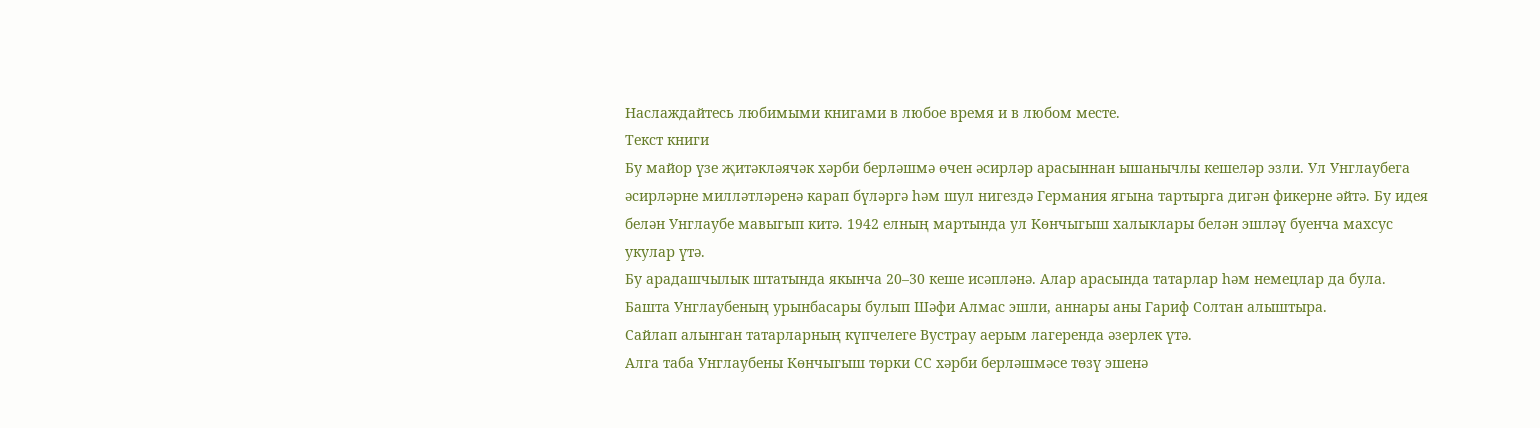Наслаждайтесь любимыми книгами в любое время и в любом месте.
Текст книги
Бу майор үзе җитәкләячәк хәрби берләшмә өчен әсирләр арасыннан ышанычлы кешеләр эзли. Ул Унглаубега әсирләрне милләтләренә карап бүләргә һәм шул нигездә Германия ягына тартырга дигән фикерне әйтә. Бу идея белән Унглаубе мавыгып китә. 1942 елның мартында ул Көнчыгыш халыклары белән эшләү буенча махсус укулар үтә.
Бу арадашчылык штатында якынча 20–30 кеше исәпләнә. Алар арасында татарлар һәм немецлар да була. Башта Унглаубеның урынбасары булып Шәфи Алмас эшли, аннары аны Гариф Солтан алыштыра.
Сайлап алынган татарларның күпчелеге Вустрау аерым лагеренда әзерлек үтә.
Алга таба Унглаубены Көнчыгыш төрки СС хәрби берләшмәсе төзү эшенә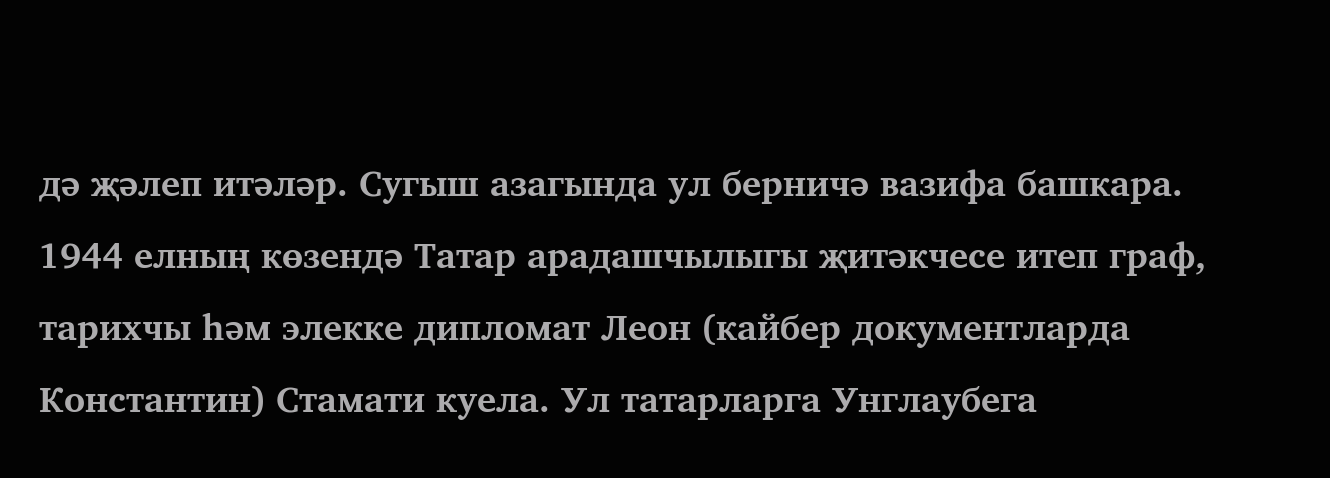дә җәлеп итәләр. Сугыш азагында ул берничә вазифа башкара.
1944 елның көзендә Татар арадашчылыгы җитәкчесе итеп граф, тарихчы һәм элекке дипломат Леон (кайбер документларда Константин) Стамати куела. Ул татарларга Унглаубега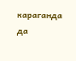караганда да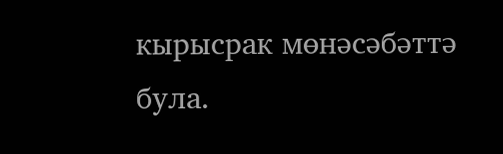кырысрак мөнәсәбәттә була.